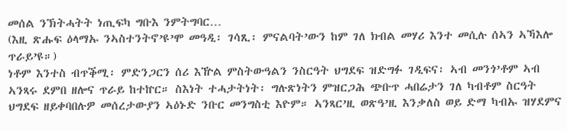መሰል ንኽትሓትት ነጢፍካ ግቡእ ንምትግባር…
(እዚ ጽሑፍ ዕላማኡ ንኣስተንትኖ’ዩ’ሞ መዓዲ፡ ገሳጺ፡ ምናልባት’ውን ከም ገለ ክብል መሃሪ እንተ መሲሉ ሰኣን ኣኻእሎ ጥራይ’ዩ።)
ነቶም እንተስ ብጥቕሚ፡ ምድንጋርን ሰሪ እዅል ምስትውዓልን ንስርዓት ህግደፍ ዝድግፉ ገዲፍና፡ ኣብ መንጎ’ቶም ኣብ ኣንጻሩ ደምበ ዘሎና ጥራይ ከተኵር። ስእነት ተሓታትነት፡ ግሉጽነትን ምዝርጋሕ ጭቡጥ ሓበሬታን ገለ ካብቶም ስርዓት ህግደፍ ዘይቀባበሉዎ መሰረታውያን ኣዕኑድ ንቡር መንግስቲ እዮም። ኣንጻር’ዚ ወጽዓ’ዚ እንቃለስ ወይ ድማ ካብኡ ዝሃደምና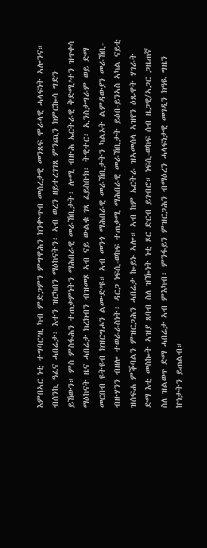እምበኣር ነቲ ተግባር’ዚ ካብ ምድጋምን ምግዋሕን ክንቍጥብ መሰረታዊ መንጸፍ ሞራላዊ ሓላፍነት ኣሎንና።
ብሰንኪ ዓፈና ሓበሬታ፡ እተን ዝርካበን ማዕከናትን፡ ኣብ ወረን ዘይተረገገጸ ምንጪን ክምርኰሳ ግድን ይኸውን። ምስ ምስፋሕን ተጠቃምነትን ማሕበራዊ መራኸቢታት፡ ሎሚ ብዙሕ ኤርትራዊ ቅድሚ’ተን ዝጥቀሳ ማዕከናት ዜና ሓበሬታ ክረክብን ብዝመጾ ኣብ ናይ ውልቁ ገጻ ፈይስቡክ፡ ትዊተር፡ ኢንስታግራም ወይ ድማ መርበብ ዩትዩብ ክዝርግሖን ልሙድ’ዩ። ኣብ መንጎ ማሕበራዊ መራኸቢታትን ካልኦት ልምዳውያን መራኸቢ-ብዙሃንን ብዘሎ ተወራራስነት፡ ዳርጋ ነፍሲ-ወከፍ ተጠቃሚ ማሕበራዊ መራኸቢታት ይዕበ-ይንኣስ ኣካል ናይቲ ዝሰፍሐ ምቕባልን ምዝርጋሕን ሓበሬታ ኰይኑ ኣሎ። ኣብ ከም ኤርትራ ዝኣመሰላ ኣዝየን ዕጹዋት ሃገራት ድማ እቲ መስኰት ኣዝያ ጸባብ ስለ ዝዀነት ነቲ ጾር ድርብ ይገብሮ። ነፍሲ-ወከፍ ሰብ ዜጋዊ/ኣጋር ጋዜጠኛ ስለ ዝልወጥ ድማ ሓበሬታ ኣብ ምእካብ፡ ምንፋይን ምዝርጋሕን ብማዕረን ሓላፍነታዊ መገዲን ክዓዪ ግዜን ኵነታትን ይጠልብ።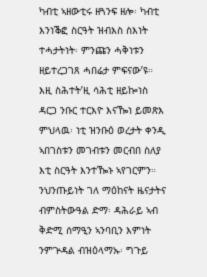ካብቲ ኣዘውቲሩ ዘጓንፍ ዘሎ፡ ካብቲ እንነቕፎ ስርዓት ዝብእስ ስእነት ተሓታትነት፡ ምንጩን ሓቅነቱን ዘይተረጋገጸ ሓበሬታ ምፍናው’ዩ። እዚ ስሕተት’ዚ ሳሕቲ ዘይኰነስ ዳርጋ ንቡር ተርእዮ እናዀነ ይመጽእ ምህላዉ፡ ነቲ ዝንቡዕ ወረታት ቀንዲ ኣበገስቱን መገብቱን መርብበ ስለያ እቲ ስርዓት እንተዀኑ ኣየገርምን። ንህንጡይነት ገለ ማዕከናት ዜናታትና ብምስትውዓል ድማ፡ ዳሕራይ ኣብ ቅድሚ ሰማዒን ኣንባቢን እምነት ንምጕዳል ብዝዕላማኡ፡ ግጉይ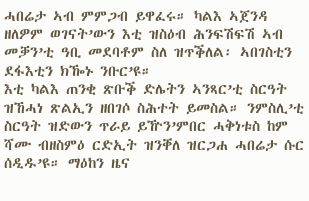ሓበሬታ ኣብ ምምጋብ ይዋፈሩ። ካልእ ኣጀንዳ ዘለዎም ወገናት’ውን እቲ ዝስዕብ ሕንፍሽፍሽ ኣብ መቓን’ቲ ዓቢ መደባቶም ስለ ዝጥቕለል፡ ኣበገስቲን ደፋእቲን ክዀኑ ንቡር’ዩ።
እቲ ካልእ ጠንቂ ጽቡቕ ድሌትን ኣንጻር’ቲ ስርዓት ዝኸሓነ ጽልኢን ዘበገሶ ስሕተት ይመስል። ንምስሊ’ቲ ስርዓት ዝድውን ጥራይ ይዅን’ምበር ሓቅነቱስ ከም ሻሙ ብዘስምዕ ርድኢት ዝንቐለ ዝርጋሐ ሓበሬታ ሱር ሰዲዱ’ዩ። ማዕከን ዜና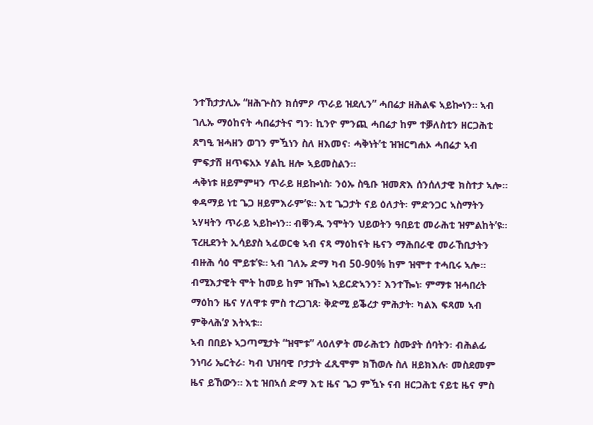ንተኸታታሊኡ “ዘሕጕስን ክሰምዖ ጥራይ ዝደሊን” ሓበሬታ ዘሕልፍ ኣይኰነን። ኣብ ገሊኡ ማዕከናት ሓበሬታትና ግን፡ ኪንዮ ምንጪ ሓበሬታ ከም ተቓለስቲን ዘርጋሕቲ ጸግዒ ዝሓዘን ወገን ምዃነን ስለ ዘእመና፡ ሓቅነት’ቲ ዝዝርግሐኦ ሓበሬታ ኣብ ምፍታሽ ዘጥፍአኦ ሃልኪ ዘሎ ኣይመስልን።
ሓቅነቱ ዘይምምዛን ጥራይ ዘይኰነስ፡ ንዕኡ ስዒቡ ዝመጽእ ሰንሰለታዊ ክስተታ ኣሎ። ቀዳማይ ነቲ ጌጋ ዘይምእራም’ዩ። እቲ ጌጋታት ናይ ዕለታት፡ ምድንጋር ኣስማትን ኣሃዛትን ጥራይ ኣይኰነን። ብቐንዱ ንሞትን ህይወትን ዓበይቲ መራሕቲ ዝምልከት’ዩ። ፕረዚደንት ኢሳይያስ ኣፈወርቂ ኣብ ናጻ ማዕከናት ዜናን ማሕበራዊ መራኸቢታትን ብዙሕ ሳዕ ሞይቱ’ዩ። ኣብ ገለኡ ድማ ካብ 50-90% ከም ዝሞተ ተሓቢሩ ኣሎ። ብሚእታዊት ሞት ከመይ ከም ዝዀነ ኣይርድኣንን፣ እንተዀነ፡ ምማቱ ዝሓበረት ማዕከን ዜና ሃለዋቱ ምስ ተረጋገጸ፡ ቅድሚ ይቕረታ ምሕታት፡ ካልእ ፍጻመ ኣብ ምቅላሕ’ያ እትኣቱ።
ኣብ በበይኑ ኣጋጣሚታት “ዝሞቱ” ላዕለዎት መራሕቲን ስሙያት ሰባትን፡ ብሕልፊ ንነባሪ ኤርትራ፡ ካብ ህዝባዊ ቦታታት ፈጺሞም ክኸወሉ ስለ ዘይክእሉ፡ መስደመም ዜና ይኸውን። እቲ ዝበኣሰ ድማ እቲ ዜና ጌጋ ምዃኑ ናብ ዘርጋሕቲ ናይቲ ዜና ምስ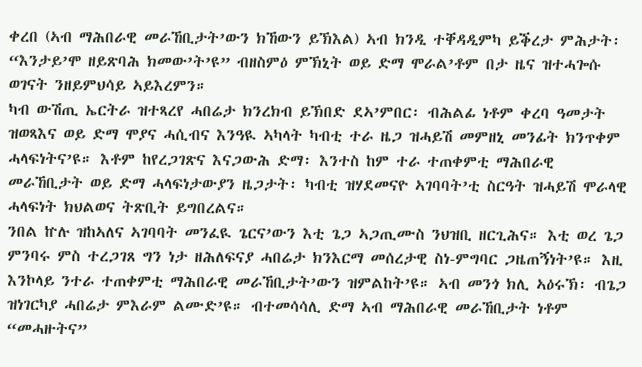ቀረበ (ኣብ ማሕበራዊ መራኸቢታት’ውን ክኸውን ይኽእል) ኣብ ክንዲ ተቐዳዲምካ ይቕረታ ምሕታት፡ “እንታይ’ሞ ዘይጽባሕ ክመው’ት’ዩ” ብዘስምዕ ምኽኒት ወይ ድማ ሞራል’ቶም በታ ዜና ዝተሓጐሱ ወገናት ንዘይምህሳይ ኣይእረምን።
ካብ ውሽጢ ኤርትራ ዝተጻረየ ሓበሬታ ክንረክብ ይኽበድ ደኣ’ምበር፡ ብሕልፊ ነቶም ቀረባ ዓመታት ዝወጻእና ወይ ድማ ሞያና ሓሲብና እንዓዪ ኣካላት ካብቲ ተራ ዜጋ ዝሓይሽ መምዘኒ መንፊት ክንጥቀም ሓላፍነትና’ዩ። እቶም ከየረጋገጽና እናጋውሕ ድማ፡ እንተስ ከም ተራ ተጠቀምቲ ማሕበራዊ መራኸቢታት ወይ ድማ ሓላፍነታውያን ዜጋታት፡ ካብቲ ዝሃደመናዮ ኣገባባት’ቲ ስርዓት ዝሓይሽ ሞራላዊ ሓላፍነት ክህልወና ትጽቢት ይግበረልና።
ንበል ኵሉ ዝከኣለና ኣገባባት መንፈዪ ጌርና’ውን እቲ ጌጋ ኣጋጢሙስ ንህዝቢ ዘርጊሕና። እቲ ወረ ጌጋ ምንባሩ ምስ ተረጋገጸ ግን ነታ ዘሕለፍናያ ሓበሬታ ክንእርማ መሰረታዊ ስነ-ምግባር ጋዜጠኝነት’ዩ። እዚ እንኮላይ ንተራ ተጠቀምቲ ማሕበራዊ መራኸቢታት’ውን ዝምልከት’ዩ። ኣብ መንጎ ክሊ ኣዕሩኽ፡ ብጌጋ ዝነገርካያ ሓበሬታ ምእራም ልሙድ’ዩ። ብተመሳሳሊ ድማ ኣብ ማሕበራዊ መራኸቢታት ነቶም “መሓዙትና”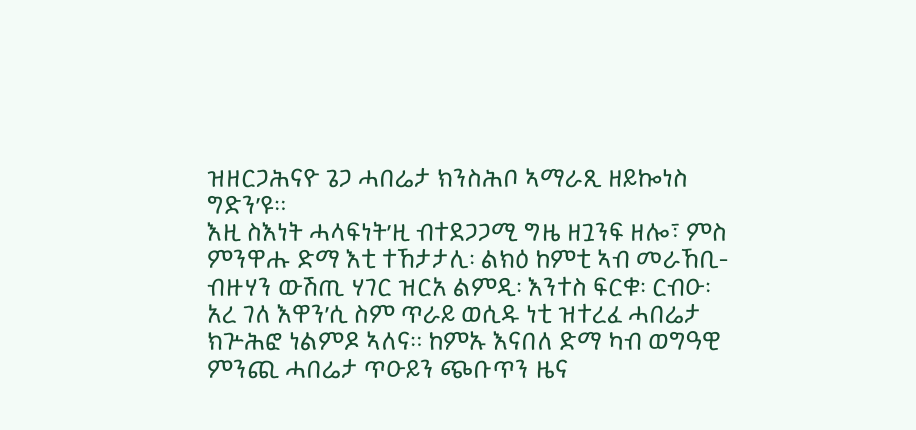ዝዘርጋሕናዮ ጌጋ ሓበሬታ ክንስሕቦ ኣማራጺ ዘይኰነስ ግድን’ዩ።
እዚ ስእነት ሓላፍነት’ዚ ብተደጋጋሚ ግዜ ዘጓንፍ ዘሎ፣ ምስ ምንዋሑ ድማ እቲ ተኸታታሊ፡ ልክዕ ከምቲ ኣብ መራኸቢ-ብዙሃን ውሽጢ ሃገር ዝርአ ልምዲ፡ እንተስ ፍርቁ፡ ርብዑ፡ አረ ገለ እዋን’ሲ ስም ጥራይ ወሲዱ ነቲ ዝተረፈ ሓበሬታ ክጕሕፎ ነልምዶ ኣለና። ከምኡ እናበለ ድማ ካብ ወግዓዊ ምንጪ ሓበሬታ ጥዑይን ጭቡጥን ዜና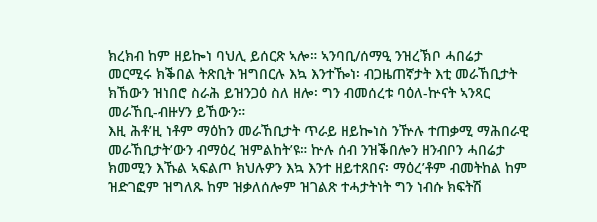ክረክብ ከም ዘይኰነ ባህሊ ይሰርጽ ኣሎ። ኣንባቢ/ሰማዒ ንዝረኽቦ ሓበሬታ መርሚሩ ክቕበል ትጽቢት ዝግበርሉ እኳ እንተዀነ፡ ብጋዜጠኛታት እቲ መራኸቢታት ክኸውን ዝነበሮ ስራሕ ይዝንጋዕ ስለ ዘሎ፡ ግን ብመሰረቱ ባዕለ-ኵናት ኣንጻር መራኸቢ-ብዙሃን ይኸውን።
እዚ ሕቶ’ዚ ነቶም ማዕከን መራኸቢታት ጥራይ ዘይኰነስ ንዅሉ ተጠቃሚ ማሕበራዊ መራኸቢታት’ውን ብማዕረ ዝምልከት’ዩ። ኵሉ ሰብ ንዝቕበሎን ዘንብቦን ሓበሬታ ክመሚን እኹል ኣፍልጦ ክህሉዎን እኳ እንተ ዘይተጸበና፡ ማዕረ’ቶም ብመትከል ከም ዝድገፎም ዝግለጹ ከም ዝቃለሰሎም ዝገልጽ ተሓታትነት ግን ነብሱ ክፍትሽ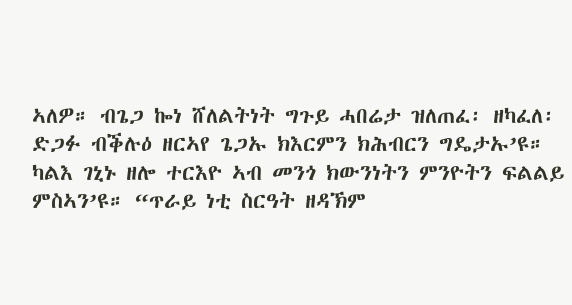ኣለዎ። ብጌጋ ኰነ ሸለልትነት ግጉይ ሓበሬታ ዝለጠፈ፡ ዘካፈለ፡ ድጋፉ ብቕሉዕ ዘርኣየ ጌጋኡ ክእርምን ክሕብርን ግዴታኡ’ዩ።
ካልእ ገኒኑ ዘሎ ተርእዮ ኣብ መንጎ ክውንነትን ምንዮትን ፍልልይ ምስኣን’ዩ። “ጥራይ ነቲ ስርዓት ዘዳኽም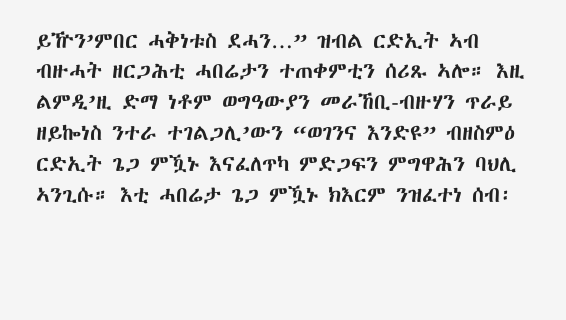ይዅን’ምበር ሓቅነቱስ ደሓን…” ዝብል ርድኢት ኣብ ብዙሓት ዘርጋሕቲ ሓበሬታን ተጠቀምቲን ሰሪጹ ኣሎ። እዚ ልምዲ’ዚ ድማ ነቶም ወግዓውያን መራኸቢ-ብዙሃን ጥራይ ዘይኰነስ ንተራ ተገልጋሊ’ውን “ወገንና እንድዩ” ብዘስምዕ ርድኢት ጌጋ ምዃኑ እናፈለጥካ ምድጋፍን ምግዋሕን ባህሊ ኣንጊሱ። እቲ ሓበሬታ ጌጋ ምዃኑ ክእርም ንዝፈተነ ሰብ፡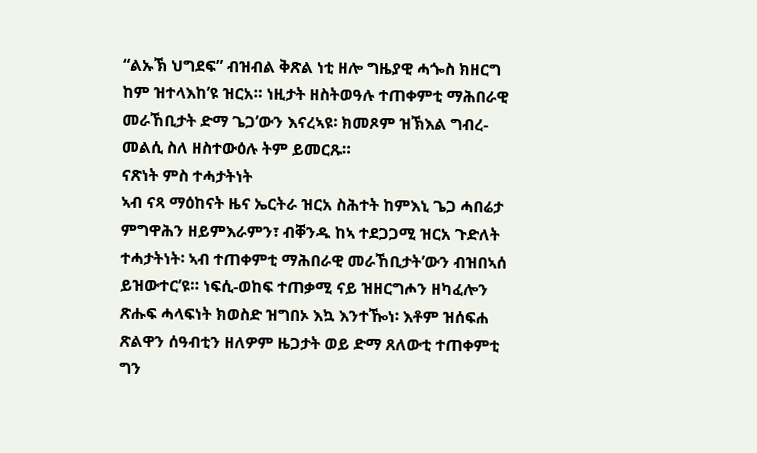“ልኡኽ ህግደፍ” ብዝብል ቅጽል ነቲ ዘሎ ግዜያዊ ሓጐስ ክዘርግ ከም ዝተላእከ’ዩ ዝርአ። ነዚታት ዘስትወዓሉ ተጠቀምቲ ማሕበራዊ መራኸቢታት ድማ ጌጋ’ውን እናረኣዩ፡ ክመጾም ዝኽእል ግብረ-መልሲ ስለ ዘስተውዕሉ ትም ይመርጹ።
ናጽነት ምስ ተሓታትነት
ኣብ ናጻ ማዕከናት ዜና ኤርትራ ዝርአ ስሕተት ከምእኒ ጌጋ ሓበሬታ ምግዋሕን ዘይምእራምን፣ ብቐንዱ ከኣ ተደጋጋሚ ዝርአ ጉድለት ተሓታትነት፡ ኣብ ተጠቀምቲ ማሕበራዊ መራኸቢታት’ውን ብዝበኣሰ ይዝውተር’ዩ። ነፍሲ-ወከፍ ተጠቃሚ ናይ ዝዘርግሖን ዘካፈሎን ጽሑፍ ሓላፍነት ክወስድ ዝግበኦ እኳ እንተዀነ፡ እቶም ዝሰፍሐ ጽልዋን ሰዓብቲን ዘለዎም ዜጋታት ወይ ድማ ጸለውቲ ተጠቀምቲ ግን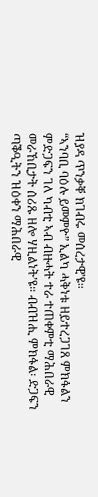ዝያዳ ጥንቃቐ ክገብሩ መሰረታዊ’ዩ።
“ኣንባቢ ባዕሉ ይመምዮ” ኢልካ ሓቅነቱ ዘይተረጋገጸ ምክፋልን ምድጋፍን ገለ ካብቲ ኣብ ብዙሓት ተራ ተጠቀምቲ ማሕበራዊ መራኸቢታት ሰሪጹ ዘሎ ሃዚልነት’ዩ። ብብዝሒ ምክፋል፡ ድጋፍን ጣቕዒትን ዝዕቀን ማሕበራዊ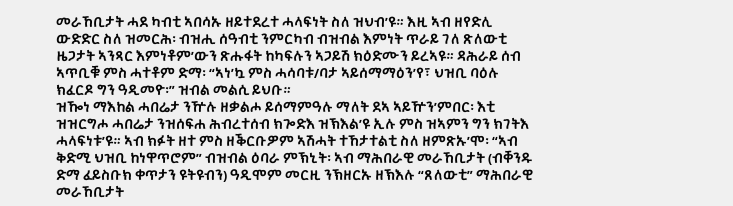መራኸቢታት ሓደ ካብቲ ኣበሳኡ ዘይተደረተ ሓላፍነት ስለ ዝህብ’ዩ። እዚ ኣብ ዘየድሊ ውድድር ስለ ዝመርሕ፡ ብዝሒ ሰዓብቲ ንምርካብ ብዝብል እምነት ጥራይ ገለ ጽለውቲ ዜጋታት ኣንጻር እምነቶም’ውን ጽሑፋት ከካፍሉን ኣጋይሽ ክዕድሙን ይረኣዩ። ዳሕራይ ሰብ ኣጥቢቑ ምስ ሓተቶም ድማ፡ “ኣነ’ኳ ምስ ሓሳባቱ/ባታ ኣይሰማማዕን’የ፣ ህዝቢ ባዕሉ ክፈርዶ ግን ዓዲመዮ፡” ዝብል መልሲ ይህቡ።
ዝዀነ ማእከል ሓበሬታ ንዅሉ ዘቃልሖ ይሰማምዓሉ ማለት ደኣ ኣይዅን’ምበር፡ እቲ ዝዝርግሖ ሓበሬታ ንዝሰፍሐ ሕብረተሰብ ክጐድእ ዝኽእል’ዩ ኢሉ ምስ ዝኣምን ግን ክገትእ ሓላፍነቱ’ዩ። ኣብ ክፉት ዘተ ምስ ዘቕርቡዎም ኣሽሓት ተኸታተልቲ ስለ ዘምጽኡ’ሞ፡ “ኣብ ቅድሚ ህዝቢ ከነዋጥሮም” ብዝብል ዕባራ ምኽኒት፡ ኣብ ማሕበራዊ መራኸቢታት (ብቐንዱ ድማ ፈይስቡክ ቀጥታን ዩትዩብን) ዓዲሞም መርዚ ንኽዘርኡ ዘኽእሉ “ጸለውቲ” ማሕበራዊ መራኸቢታት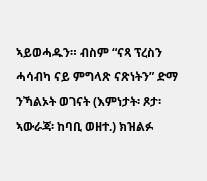ኣይወሓዱን። ብስም “ናጻ ፕረስን ሓሳብካ ናይ ምግላጽ ናጽነትን” ድማ ንኻልኦት ወገናት (እምነታት፡ ጾታ፡ ኣውራጃ፡ ከባቢ ወዘተ.) ክዝልፉ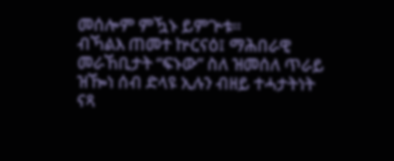መሰሎም ምዃኑ ይምጕቱ።
ብኻልእ ጠመተ ኵርናዕ፤ ማሕበራዊ መራኸቢታት “ፍኑው” ስለ ዝመሰለ ጥራይ ዝዀነ ሰብ ድላዩ ኢሉን ብዘይ ተሓታትነት ናጻ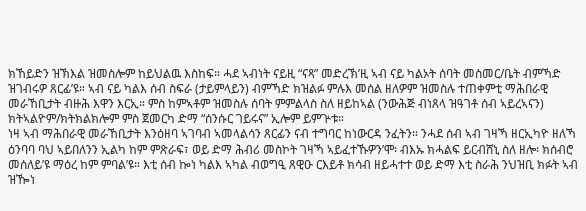ክኸይድን ዝኽእል ዝመስሎም ከይህልዉ እስከፍ። ሓደ ኣብነት ናይዚ “ናጻ” መድረኽ’ዚ ኣብ ናይ ካልኦት ሰባት መስመር/ቤት ብምኻድ ዝገብሩዎ ጸርፊ’ዩ። ኣብ ናይ ካልእ ሰብ ስፍራ (ታይምላይን) ብምኻድ ክዝልፉ ምሉእ መሰል ዘለዎም ዝመስሉ ተጠቀምቲ ማሕበራዊ መራኸቢታት ብዙሕ እዋን እርኢ። ምስ ከምኣቶም ዝመስሉ ሰባት ምምልላስ ስለ ዘይከኣል (ንውሕጅ ብነጸላ ዝዓገቶ ሰብ ኣይረኣናን) ክትኣልዮም/ክትክልክሎም ምስ ጀመርካ ድማ “ሰንሱር ገይሩና” ኢሎም ይምጕቱ።
ነዛ ኣብ ማሕበራዊ መራኸቢታት እንዕዘባ ኣገባብ ኣመላልሳን ጸርፊን ናብ ተግባር ከነውርዳ ንፈትን። ንሓደ ሰብ ኣብ ገዛኻ ዘርኢካዮ ዘለኻ ዕንባባ ባህ ኣይበለንን ኢልካ ከም ምጽራፍ፣ ወይ ድማ ሕብሪ መስኮት ገዛኻ ኣይፈተኹዎን’ሞ፡ ብእኡ ክሓልፍ ይርብሸኒ ስለ ዘሎ፡ ክሰብሮ መሰለይ’ዩ ማዕረ ከም ምባል’ዩ። እቲ ሰብ ኰነ ካልእ ኣካል ብወግዒ ጸዊዑ ርእይቶ ክሳብ ዘይሓተተ ወይ ድማ እቲ ስራሕ ንህዝቢ ክፉት ኣብ ዝዀነ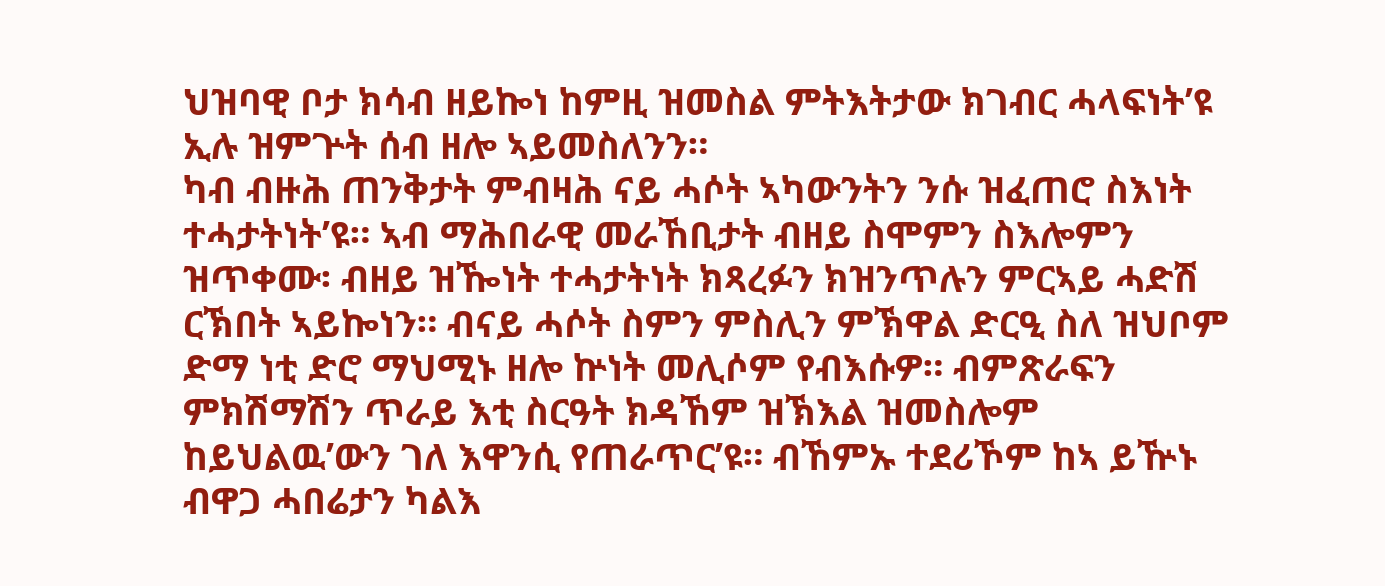ህዝባዊ ቦታ ክሳብ ዘይኰነ ከምዚ ዝመስል ምትእትታው ክገብር ሓላፍነት’ዩ ኢሉ ዝምጕት ሰብ ዘሎ ኣይመስለንን።
ካብ ብዙሕ ጠንቅታት ምብዛሕ ናይ ሓሶት ኣካውንትን ንሱ ዝፈጠሮ ስእነት ተሓታትነት’ዩ። ኣብ ማሕበራዊ መራኸቢታት ብዘይ ስሞምን ስእሎምን ዝጥቀሙ፡ ብዘይ ዝዀነት ተሓታትነት ክጻረፉን ክዝንጥሉን ምርኣይ ሓድሽ ርኽበት ኣይኰነን። ብናይ ሓሶት ስምን ምስሊን ምኽዋል ድርዒ ስለ ዝህቦም ድማ ነቲ ድሮ ማህሚኑ ዘሎ ኵነት መሊሶም የብእሱዎ። ብምጽራፍን ምክሽማሽን ጥራይ እቲ ስርዓት ክዳኸም ዝኽእል ዝመስሎም ከይህልዉ’ውን ገለ እዋንሲ የጠራጥር’ዩ። ብኸምኡ ተደሪኾም ከኣ ይዅኑ ብዋጋ ሓበሬታን ካልእ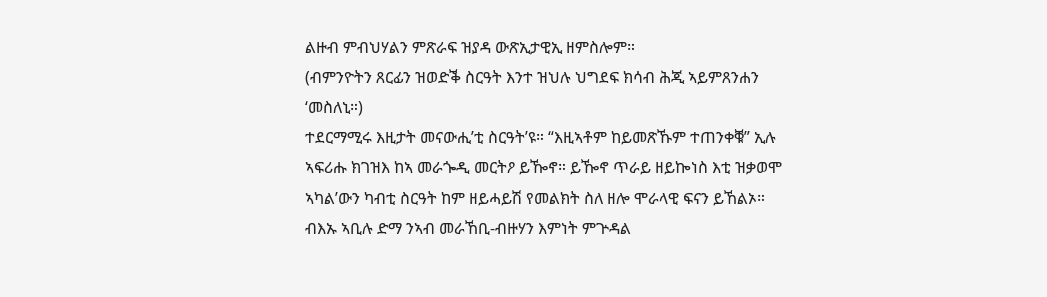ልዙብ ምብህሃልን ምጽራፍ ዝያዳ ውጽኢታዊኢ ዘምስሎም።
(ብምንዮትን ጸርፊን ዝወድቕ ስርዓት እንተ ዝህሉ ህግደፍ ክሳብ ሕጂ ኣይምጸንሐን ‘መስለኒ።)
ተደርማሚሩ እዚታት መናውሒ’ቲ ስርዓት’ዩ። “እዚኣቶም ከይመጽኹም ተጠንቀቑ” ኢሉ ኣፍሪሑ ክገዝእ ከኣ መራጐዲ መርትዖ ይዀኖ። ይዀኖ ጥራይ ዘይኰነስ እቲ ዝቃወሞ ኣካል’ውን ካብቲ ስርዓት ከም ዘይሓይሽ የመልክት ስለ ዘሎ ሞራላዊ ፍናን ይኸልኦ። ብእኡ ኣቢሉ ድማ ንኣብ መራኸቢ-ብዙሃን እምነት ምጕዳል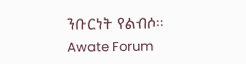ንቡርነት የልብሶ።
Awate Forum